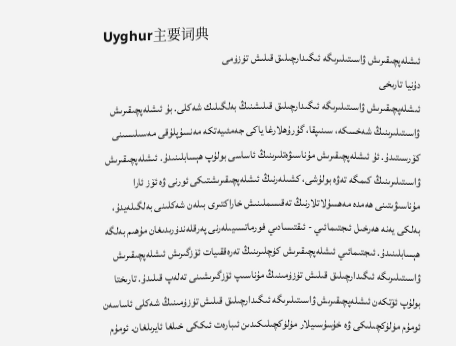Uyghur主要词典
ئىشلەپچىقىرىش ۋاسىتىلىرىگە ئىگىدارچىلىق قىلىش تۈزۈمى
دۇنيا تارىخى
ئىشلەپچىقىرىش ۋاسىتىلىرىگە ئىگىدارچىلىق قىلىشنىڭ بەلگىلىك شەكلى. بۇ ئىشلەپچىقىرىش ۋاسىتىلىرىنىڭ شەخسكە، سىنىپقا، گۇرۇھلارغا ياكى جەمئىيەتكە مەنسۇپلۇقى مەسىلىسىنى كۆرسىتىدۇ. ئۇ ئىشلەپچىقىرىش مۇناسىۋەتلىرىنىڭ ئاساسى بولۇپ ھېسابلىنىدۇ. ئىشلەپچىقىرىش ۋاسىتىلىرىنىڭ كىمگە تەۋە بولۇشى، كشىلەرنىڭ ئىشلەپچىقىرىشتىكى ئورنى ۋە ئۆز ئارا مۇناسىۋىتىنى ھەمدە مەھسۇلاتلارنىڭ تەقىسملىنىش خاراكتىرى بىلەن شەكلىنى بەلگىلەيدۇ، بەلكى يەنە ھەرخىل ئىجتىمائىي - ئىقتىسادىي فورماتسىيىلەرنى پەرقلەندۈرىدىغان مۇھىم بەلگە ھېسابلىنىدۇ. ئىجتىمائىي ئىشلەپچىقىرىش كۈچلىرىنىڭ تەرەققىيات ئۆزگىرىش ئىشلەپچىقىرىش ۋاسىتىلىرىگە ئىگىدارچىلىق قىلىش تۈزۈمىنىڭ مۇناسىپ ئۆزگىرىشىنى تەلەپ قىلىدۇ. تارىختا بولۇپ ئۆتكەن ئىشلەپچىقىرىش ۋاسىتىلىرىگە ئىگىدارچىلىق قىلىش تۈزۈمىنىڭ شەكلى ئاساسەن ئومۇم مۈلۈكچىلىكى ۋە خۇسۇسىيلار مۈلۈكچىلىكىدىن ئىبارەت ئىككى خىلغا ئايرىلغان. ئومۇم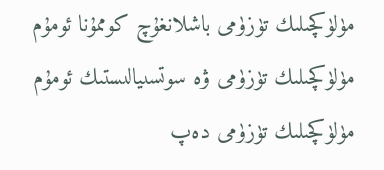مۈلۈكچىلىك تۈزۈمى باشلانغۇچ كوممۇنا ئومۇم مۈلۈكچىلىك تۈزۈمى ۋە سوتسىيالىستىك ئومۇم مۈلۈكچىلىك تۈزۈمى دەپ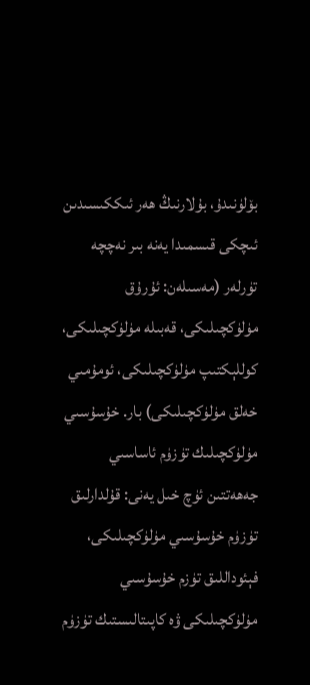بۆلۈنىدۇ، بۇلارنىڭ ھەر ئىككىسىدىن ئىچكى قىسمىدا يەنە بىر نەچچە تۈرلەر (مەسىلەن: ئۇرۇق مۈلۈكچىلىكى، قەبىلە مۈلۈكچىلىكى، كوللېكتىپ مۈلۈكچىلىكى، ئومۇمىي خەلق مۈلۈكچىلىكى) بار. خۇسۇسىي مۈلۈكچىلىك تۈزۈم ئاساسىي جەھەتتىن ئۈچ خىل يەنى: قۇلدارلىق تۈزۈم خۇسۇسىي مۈلۈكچىلىكى، فېئوداللىق تۈزم خۇسۇسىي مۈلۈكچىلىكى ۋە كاپىتالىستىك تۈزۈم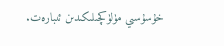خۇسۇسىي مۈلۈكچىلىكىدىن ئىبارەت.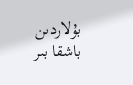بۇلاردىن باشقا بىر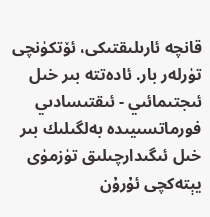قانچە ئارىلىقتىكى، ئۆتكۈنچى تۈرلەر بار. ئادەتتە بىر خىل ئىجتىمائىي - ئىقتىسادىي فورماتسىيىدە بەلگىلىك بىر خىل ئىگىدارچىلىق تۈزمۈى يېتەكچى ئۇرۇن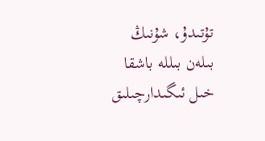تۇتىدۇ، شۇنىڭ بىلەن بىللە باشقا خىل ئىگىدارچىلىق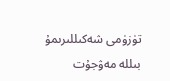تۈزۈمى شەكىللىرىمۇ بىللە مەۋجۇت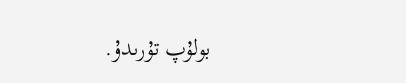بولۇپ تۇرىدۇ.